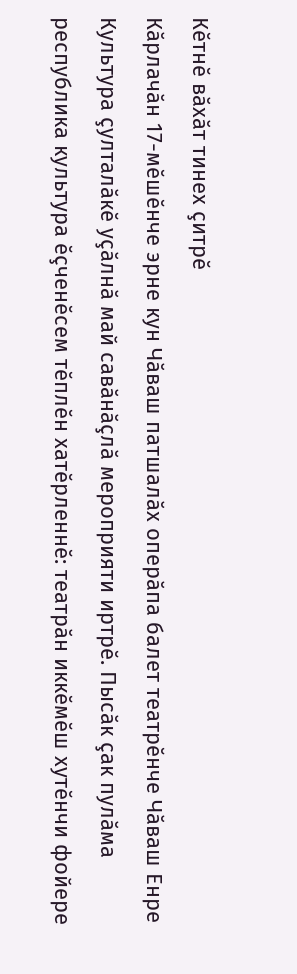Кĕтнĕ вăхăт тинех çитрĕ
Кăрлачăн 17-мĕшĕнче эрне кун Чăваш патшалăх оперăпа балет театрĕнче Чăваш Енре Культура çулталăкĕ уçăлнă май савăнăçлă мероприяти иртрĕ. Пысăк çак пулăма республика культура ĕçченĕсем тĕплĕн хатĕрленнĕ: театрăн иккĕмĕш хутĕнчи фойере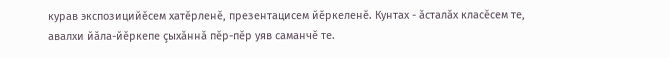курав экспозицийĕсем хатĕрленĕ, презентацисем йĕркеленĕ. Кунтах - ăсталăх класĕсем те, авалхи йăла-йĕркепе çыхăннă пĕр-пĕр уяв саманчĕ те.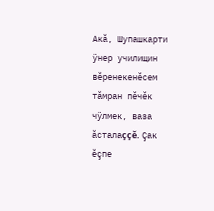Акă, Шупашкарти ÿнер училищин вĕренекенĕсем тăмран пĕчĕк чÿлмек, ваза ăсталаççĕ. Çак ĕçпе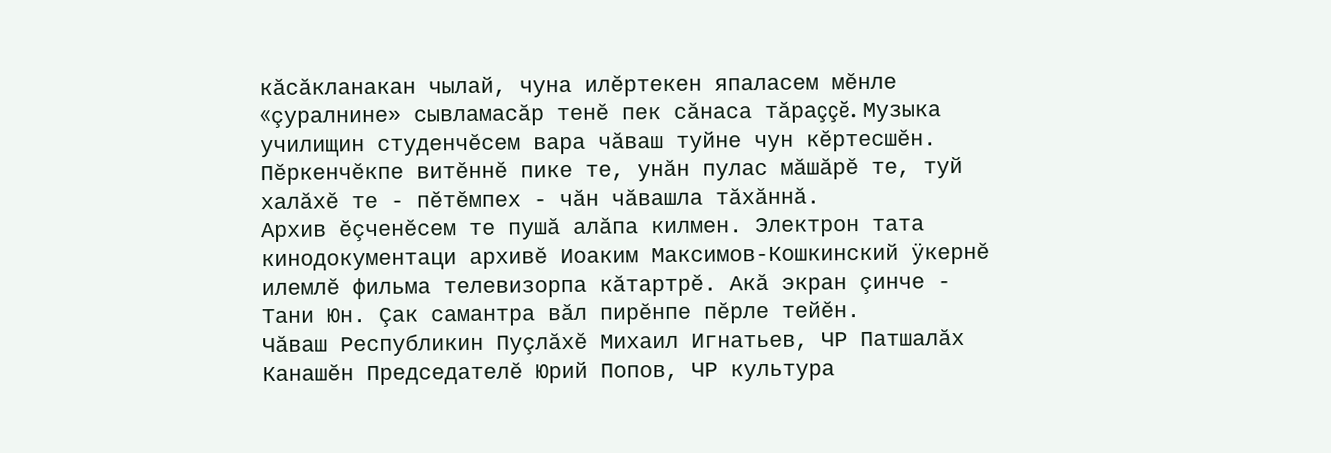кăсăкланакан чылай, чуна илĕртекен япаласем мĕнле «çуралнине» сывламасăр тенĕ пек сăнаса тăраççĕ. Музыка училищин студенчĕсем вара чăваш туйне чун кĕртесшĕн. Пĕркенчĕкпе витĕннĕ пике те, унăн пулас мăшăрĕ те, туй халăхĕ те - пĕтĕмпех - чăн чăвашла тăхăннă.
Архив ĕçченĕсем те пушă алăпа килмен. Электрон тата кинодокументаци архивĕ Иоаким Максимов-Кошкинский ÿкернĕ илемлĕ фильма телевизорпа кăтартрĕ. Акă экран çинче - Тани Юн. Çак самантра вăл пирĕнпе пĕрле тейĕн.
Чăваш Республикин Пуçлăхĕ Михаил Игнатьев, ЧР Патшалăх Канашĕн Председателĕ Юрий Попов, ЧР культура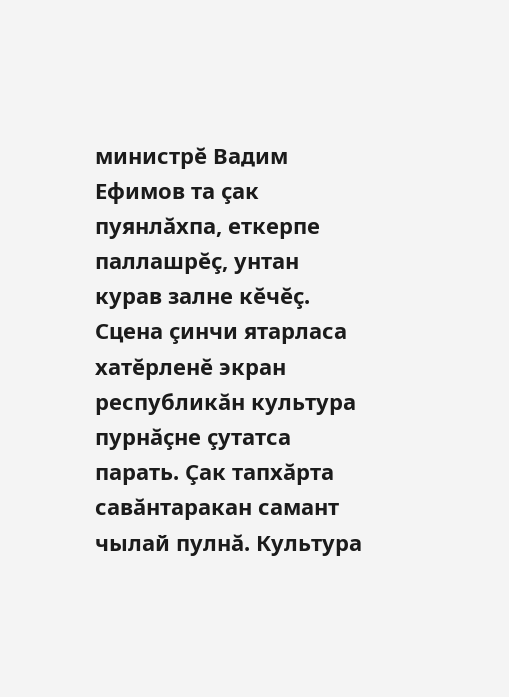министрĕ Вадим Ефимов та çак пуянлăхпа, еткерпе паллашрĕç, унтан курав залне кĕчĕç.
Сцена çинчи ятарласа хатĕрленĕ экран республикăн культура пурнăçне çутатса парать. Çак тапхăрта савăнтаракан самант чылай пулнă. Культура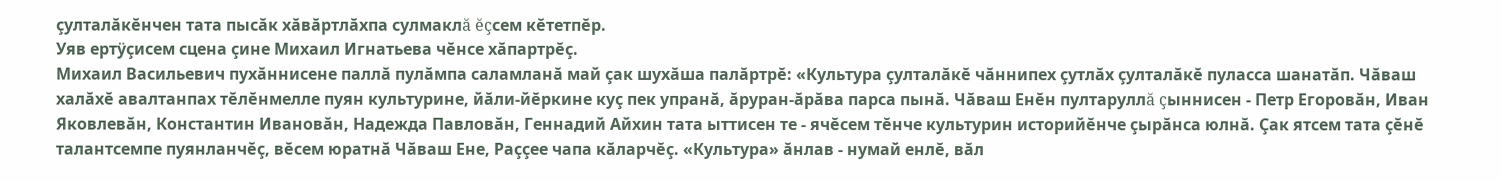çулталăкĕнчен тата пысăк хăвăртлăхпа сулмаклă ĕçсем кĕтетпĕр.
Уяв ертÿçисем сцена çине Михаил Игнатьева чĕнсе хăпартрĕç.
Михаил Васильевич пухăннисене паллă пулăмпа саламланă май çак шухăша палăртрĕ: «Культура çулталăкĕ чăннипех çутлăх çулталăкĕ пуласса шанатăп. Чăваш халăхĕ авалтанпах тĕлĕнмелле пуян культурине, йăли-йĕркине куç пек упранă, ăруран-ăрăва парса пынă. Чăваш Енĕн пултаруллă çыннисен - Петр Егоровăн, Иван Яковлевăн, Константин Ивановăн, Надежда Павловăн, Геннадий Айхин тата ыттисен те - ячĕсем тĕнче культурин историйĕнче çырăнса юлнă. Çак ятсем тата çĕнĕ талантсемпе пуянланчĕç, вĕсем юратнă Чăваш Ене, Раççее чапа кăларчĕç. «Культура» ăнлав - нумай енлĕ, вăл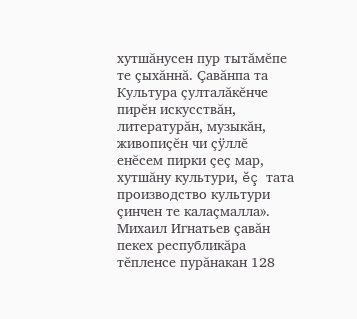хутшăнусен пур тытăмĕпе те çыхăннă. Çавăнпа та Культура çулталăкĕнче пирĕн искусствăн, литературăн, музыкăн, живопиçĕн чи çÿллĕ енĕсем пирки çеç мар, хутшăну культури, ĕç тата производство культури çинчен те калаçмалла».
Михаил Игнатьев çавăн пекех республикăра тĕпленсе пурăнакан 128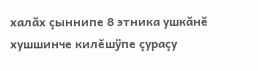халăх çыннипе 8 этника ушкăнĕ хушшинче килĕшÿпе çураçу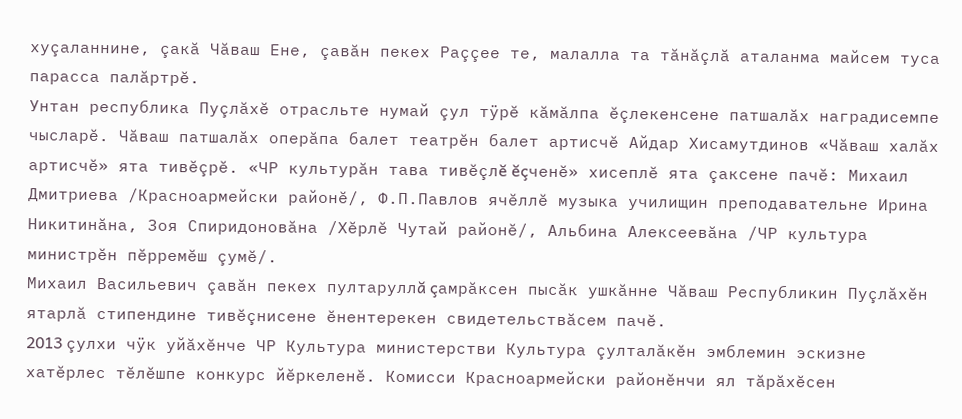хуçаланнине, çакă Чăваш Ене, çавăн пекех Раççее те, малалла та тăнăçлă аталанма майсем туса парасса палăртрĕ.
Унтан республика Пуçлăхĕ отрасльте нумай çул тÿрĕ кăмăлпа ĕçлекенсене патшалăх наградисемпе чысларĕ. Чăваш патшалăх оперăпа балет театрĕн балет артисчĕ Айдар Хисамутдинов «Чăваш халăх артисчĕ» ята тивĕçрĕ. «ЧР культурăн тава тивĕçлĕ ĕçченĕ» хисеплĕ ята çаксене пачĕ: Михаил Дмитриева /Красноармейски районĕ/, Ф.П.Павлов ячĕллĕ музыка училищин преподавательне Ирина Никитинăна, Зоя Спиридоновăна /Хĕрлĕ Чутай районĕ/, Альбина Алексеевăна /ЧР культура министрĕн пĕрремĕш çумĕ/.
Михаил Васильевич çавăн пекех пултаруллă çамрăксен пысăк ушкăнне Чăваш Республикин Пуçлăхĕн ятарлă стипендине тивĕçнисене ĕнентерекен свидетельствăсем пачĕ.
2013 çулхи чÿк уйăхĕнче ЧР Культура министерстви Культура çулталăкĕн эмблемин эскизне хатĕрлес тĕлĕшпе конкурс йĕркеленĕ. Комисси Красноармейски районĕнчи ял тăрăхĕсен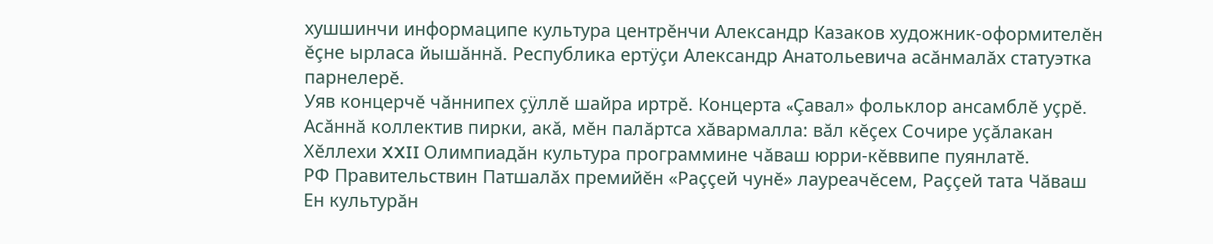хушшинчи информаципе культура центрĕнчи Александр Казаков художник-оформителĕн ĕçне ырласа йышăннă. Республика ертÿçи Александр Анатольевича асăнмалăх статуэтка парнелерĕ.
Уяв концерчĕ чăннипех çÿллĕ шайра иртрĕ. Концерта «Çавал» фольклор ансамблĕ уçрĕ. Асăннă коллектив пирки, акă, мĕн палăртса хăвармалла: вăл кĕçех Сочире уçăлакан Хĕллехи XXII Олимпиадăн культура программине чăваш юрри-кĕввипе пуянлатĕ.
РФ Правительствин Патшалăх премийĕн «Раççей чунĕ» лауреачĕсем, Раççей тата Чăваш Ен культурăн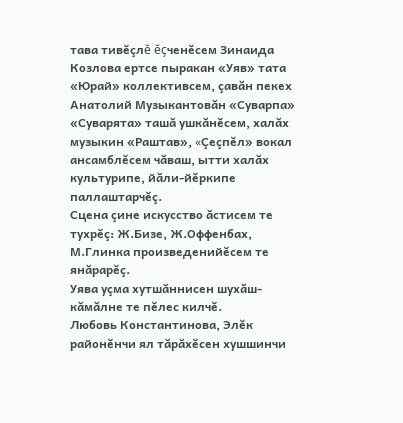тава тивĕçлĕ ĕçченĕсем Зинаида Козлова ертсе пыракан «Уяв» тата «Юрай» коллективсем, çавăн пекех Анатолий Музыкантовăн «Суварпа» «Суварята» ташă ушкăнĕсем, халăх музыкин «Раштав», «Çеçпĕл» вокал ансамблĕсем чăваш, ытти халăх культурипе, йăли-йĕркипе паллаштарчĕç.
Сцена çине искусство ăстисем те тухрĕç: Ж.Бизе, Ж.Оффенбах, М.Глинка произведенийĕсем те янăрарĕç.
Уява уçма хутшăннисен шухăш-кăмăлне те пĕлес килчĕ.
Любовь Константинова, Элĕк районĕнчи ял тăрăхĕсен хушшинчи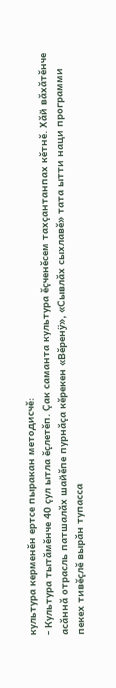культура керменĕн ертсе пыракан методисчĕ:
- Культура тытăмĕнче 40 çул ытла ĕçлетĕп. Çак саманта культура ĕçченĕсем тахçантанпах кĕтнĕ. Хăй вăхăтĕнче асăннă отрасль патшалăх шайĕпе пурнăçа кĕрекен «Вĕренÿ», «Сывлăх сыхлавĕ» тата ытти наци программи пекех тивĕçлĕ вырăн тупасса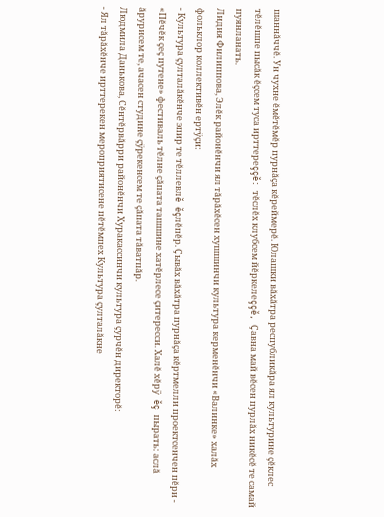шаннăччĕ. Ун чухне ĕмĕтĕмĕр пурнăçа кĕреймерĕ. Юлашки вăхăтра республикăра ял культурине çĕклес тĕлĕшпе пысăк ĕçсем туса ирттереççĕ: тĕслĕх клубсем йĕркелеççĕ, Çавна май вĕсен пурлăх никĕсĕ те самай пуянланать.
Лидия Филиппова, Элĕк районĕнчи ял тăрăхĕсен хушшинчи культура керменĕнчи «Валинке» халăх фольклор коллективĕн ертÿçи:
- Культура çулталăкĕнче эпир те тĕллевлĕ ĕçлĕпĕр. Çывăх вăхăтра пурнăçа кĕртмелли проектсенчен пĕри - «Пĕчĕк çеç путене» фестиваль тĕлне çăпата ташшине хатĕрлесе çитересси. Халĕ хĕрÿ ĕç пырать: аслă ăрурисем те, ачасен студине çÿрекенсем те çăпата тăватпăр.
Людмила Данькова, Сĕнтĕрвăрри районĕнчи Хуракассинчи культура çурчĕн директорĕ:
- Ял тăрăхĕнче ирттерекен мероприятисене пĕтĕмпех Культура çулталăкне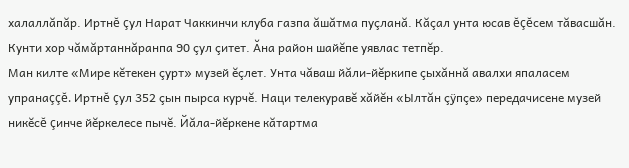халаллăпăр. Иртнĕ çул Нарат Чаккинчи клуба газпа ăшăтма пуçланă. Кăçал унта юсав ĕçĕсем тăвасшăн. Кунти хор чăмăртаннăранпа 90 çул çитет. Ăна район шайĕпе уявлас тетпĕр.
Ман килте «Мире кĕтекен çурт» музей ĕçлет. Унта чăваш йăли-йĕркипе çыхăннă авалхи япаласем упранаççĕ. Иртнĕ çул 352 çын пырса курчĕ. Наци телекуравĕ хăйĕн «Ылтăн çÿпçе» передачисене музей никĕсĕ çинче йĕркелесе пычĕ. Йăла-йĕркене кăтартма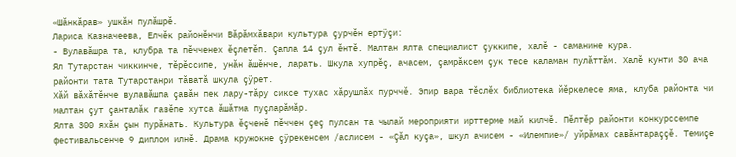«Шăнкăрав» ушкăн пулăшрĕ.
Лариса Казначеева, Елчĕк районĕнчи Вăрăмхăвари культура çурчĕн ертÿçи:
- Вулавăшра та, клубра та пĕчченех ĕçлетĕп. Çапла 14 çул ĕнтĕ. Малтан ялта специалист çуккипе, халĕ - саманине кура.
Ял Тутарстан чиккинче, тĕрĕссипе, унăн ăшĕнче, ларать. Шкула хупрĕç, ачасем, çамрăксем çук тесе каламан пулăттăм. Халĕ кунти 30 ача районти тата Тутарстанри тăватă шкула çÿрет.
Хăй вăхăтĕнче вулавăшпа çавăн пек лару-тăру сиксе тухас хăрушлăх пурччĕ. Эпир вара тĕслĕх библиотека йĕркелесе яма, клуба районта чи малтан çут çанталăк газĕпе хутса ăшăтма пуçларăмăр.
Ялта 300 яхăн çын пурăнать. Культура ĕçченĕ пĕччен çеç пулсан та чылай мероприяти ирттерме май килчĕ. Пĕлтĕр районти конкурссемпе фестивальсенче 9 диплом илнĕ. Драма кружокне çÿрекенсем /аслисем - «Çăл куçа», шкул ачисем - «Илемпие»/ уйрăмах савăнтараççĕ. Темиçе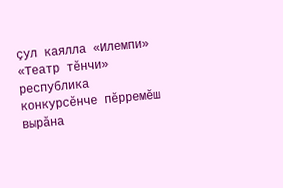çул каялла «Илемпи» «Театр тĕнчи» республика конкурсĕнче пĕрремĕш вырăна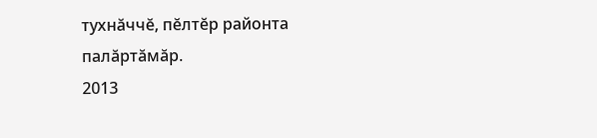тухнăччĕ, пĕлтĕр районта палăртăмăр.
2013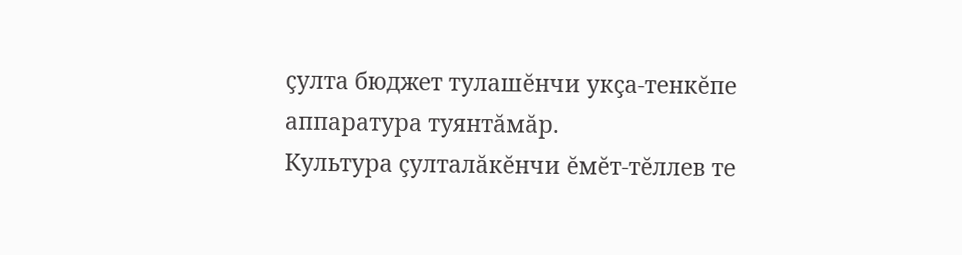çулта бюджет тулашĕнчи укçа-тенкĕпе аппаратура туянтăмăр.
Культура çулталăкĕнчи ĕмĕт-тĕллев те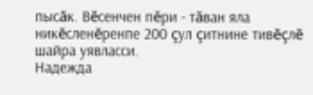пысăк. Вĕсенчен пĕри - тăван яла никĕсленĕренпе 200 çул çитнине тивĕçлĕ шайра уявласси.
Надежда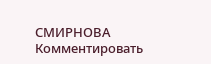СМИРНОВА
Комментировать